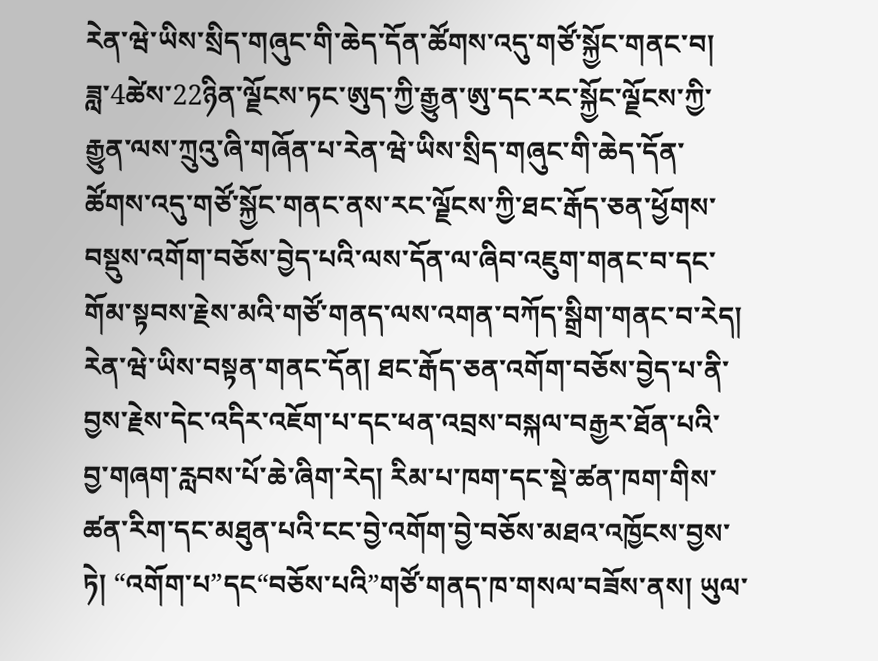རེན་ཝེ་ཡིས་སྲིད་གཞུང་གི་ཆེད་དོན་ཚོགས་འདུ་གཙོ་སྐྱོང་གནང་བ།
ཟླ་4ཚེས་22ཉིན་ལྗོངས་ཏང་ཨུད་ཀྱི་རྒྱུན་ཨུ་དང་རང་སྐྱོང་ལྗོངས་ཀྱི་རྒྱུན་ལས་ཀྲུའུ་ཞི་གཞོན་པ་རེན་ཝེ་ཡིས་སྲིད་གཞུང་གི་ཆེད་དོན་ཚོགས་འདུ་གཙོ་སྐྱོང་གནང་ནས་རང་ལྗོངས་ཀྱི་ཐང་རྒོད་ཅན་ཕྱོགས་བསྡུས་འགོག་བཅོས་བྱེད་པའི་ལས་དོན་ལ་ཞིབ་འཇུག་གནང་བ་དང་གོམ་སྟབས་རྗེས་མའི་གཙོ་གནད་ལས་འགན་བཀོད་སྒྲིག་གནང་བ་རེད།
རེན་ཝེ་ཡིས་བསྟན་གནང་དོན། ཐང་རྒོད་ཅན་འགོག་བཅོས་བྱེད་པ་ནི་བྱས་རྗེས་དེང་འདིར་འཇོག་པ་དང་ཕན་འབྲས་བསྐལ་བརྒྱར་ཐོན་པའི་བྱ་གཞག་རླབས་པོ་ཆེ་ཞིག་རེད། རིམ་པ་ཁག་དང་སྡེ་ཚན་ཁག་གིས་ཚན་རིག་དང་མཐུན་པའི་ངང་བྱེ་འགོག་བྱེ་བཅོས་མཐའ་འཁྱོངས་བྱས་ཏེ། “འགོག་པ”དང“བཅོས་པའི”གཙོ་གནད་ཁ་གསལ་བཟོས་ནས། ཡུལ་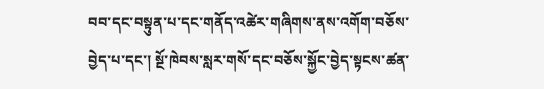བབ་དང་བསྟུན་པ་དང་གནོད་འཚེར་གཞིགས་ནས་འགོག་བཅོས་བྱེད་པ་དང་། སྔོ་ཁེབས་སླར་གསོ་དང་བཅོས་སྐྱོང་བྱེད་སྟངས་ཚན་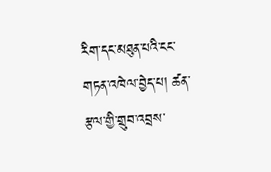རིག་དང་མཐུན་པའི་ངང་གཏན་འཁེལ་བྱེད་པ། ཚན་རྩལ་གྱི་གྲུབ་འབྲས་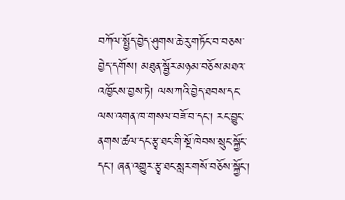བཀོལ་སྤྱོད་བྱེད་ཤུགས་ཆེ་རུ་གཏོང་བ་བཅས་བྱེད་དགོས། མཐུན་སྦྱོར་མཉམ་བཅོས་མཐའ་འཁྱོངས་བྱས་ཏེ། ལས་ཀའི་བྱེད་ཐབས་དང་ལས་འགན་ཁ་གསལ་བཟོ་བ་དང་། རང་བྱུང་ནགས་ཚལ་དང་རྩྭ་ཐང་གི་སྔོ་ཁེབས་སྲུང་སྐྱོང་དང་། ཞན་འགྱུར་རྩྭ་ཐང་སླར་གསོ་བཅོས་སྐྱོང་།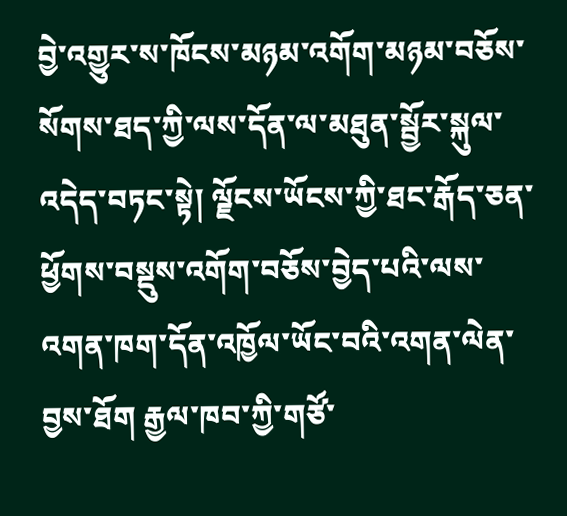བྱེ་འགྱུར་ས་ཁོངས་མཉམ་འགོག་མཉམ་བཅོས་སོགས་ཐད་ཀྱི་ལས་དོན་ལ་མཐུན་སྦྱོར་སྐུལ་འདེད་བཏང་སྟེ། ལྗོངས་ཡོངས་ཀྱི་ཐང་རྒོད་ཅན་ཕྱོགས་བསྡུས་འགོག་བཅོས་བྱེད་པའི་ལས་འགན་ཁག་དོན་འཁྱོལ་ཡོང་བའི་འགན་ལེན་བྱས་ཐོག རྒྱལ་ཁབ་ཀྱི་གཙོ་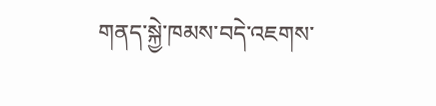གནད་སྐྱེ་ཁམས་བདེ་འཇགས་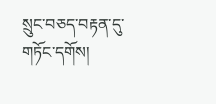སྲུང་བཅད་བརྟན་དུ་གཏོང་དགོས།